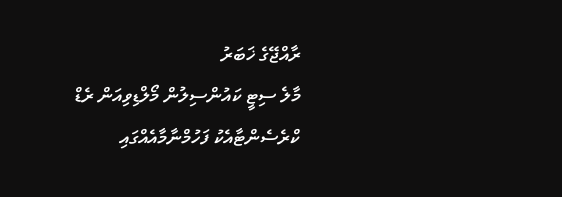ރާއްޖޭގެ ޚަބަރު
މާލެ ސިޓީ ކައުންސިލުން މޯލްޑިވިއަން ރެޑް ކްރެސެންޓާއެކު ފަހުމްނާމާއެއްގައި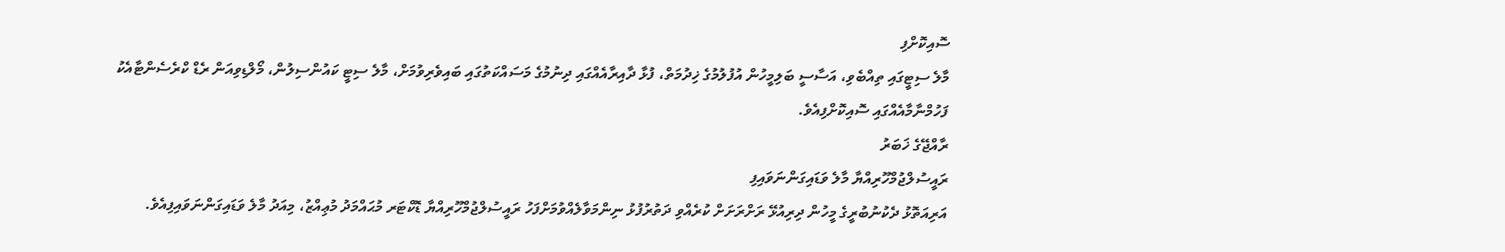ސޮއިކޮށްފި
މާލެ ސިޓީގައި ތިއްބެވި، އަސާސީ ބަލިމީހުން އުފުލުމުގެ ޚިދުމަތް، ފުޅާ ދާއިރާއެއްގައި ދިނުމުގެ މަސައްކަތުގައި ބައިވެރިވުމަށް، މާލެ ސިޓީ ކައުންސިލުން، މޯލްޑިވިއަން ރެޑް ކްރެސެންޓާއެކު ފަހުމްނާމާއެއްގައި ސޮއިކޮށްފިއެވެ.
ރާއްޖޭގެ ޚަބަރު
ރައީސުލްޖުމްހޫރިއްޔާ މާލެ ވަޑައިގަންނަވައިފި
އަރިއަތޮޅު ދެކުނުބުރީގެ މީހުން ދިރިއުޅޭ ރަށްރަށަށް ކުރެއްވި ދަތުރުފުޅު ނިންމަވާލެއްވުމަށްފަހު ރައީސުލްޖުމްހޫރިއްޔާ ޑޮކްޓަރ މުޙައްމަދު މުޢިއްޒު، މިއަދު މާލެ ވަޑައިގަންނަވައިފިއެވެ.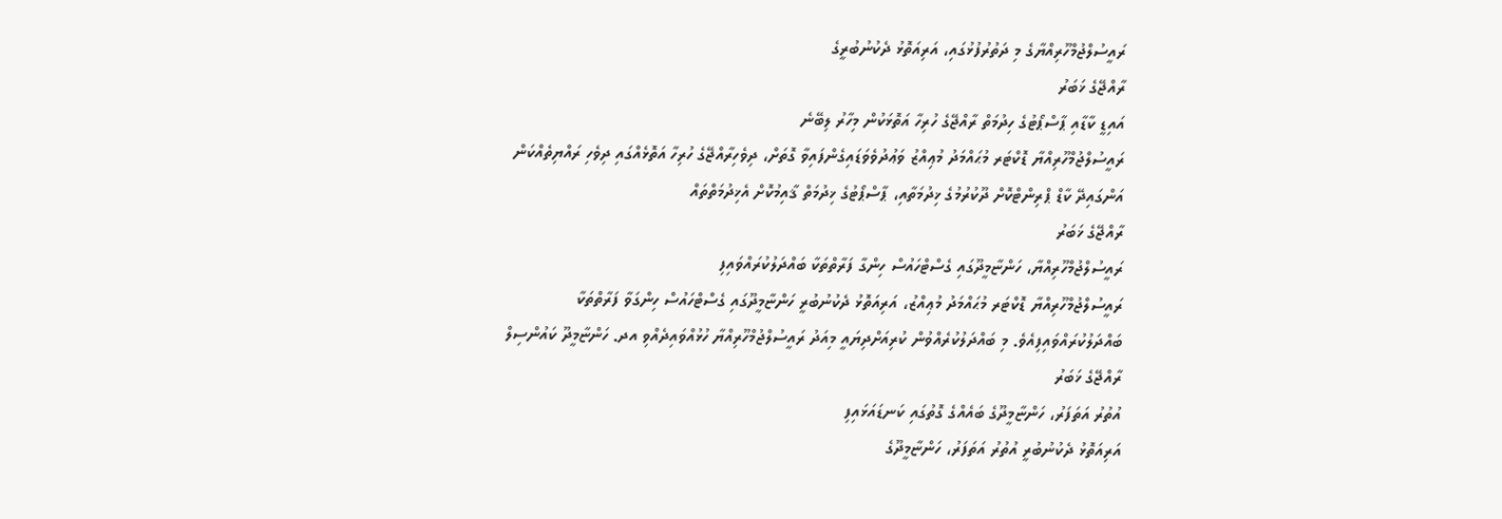ރައީސުލްޖުމްހޫރިއްޔާގެ މި ދަތުރުފުޅުގައި، އަރިއަތޮޅު ދެކުނުބުރީގެ
ރާއްޖޭގެ ޚަބަރު
އައިޑީ ކާޑާއި ޕާސްޕޯޓުގެ ހިދުމަތް ރާއްޖޭގެ ހުރިހާ އަތޮޅަކުން މިހާރު ލިބޭނެ
ރައީސުލްޖުމްހޫރިއްޔާ ޑޮކްޓަރ މުޙައްމަދު މުޢިއްޒު ވަޢުދުވެވަޑައިގެންފައިވާ ގޮތަށް، ދިވެހިރާއްޖޭގެ ހުރިހާ އަތޮޅެއްގައި ދިވެހި ރައްޔިތެއްކަން އަންގައިދޭ ކާޑް ޕްރިންޓްކޮށް ދޫކުރުމުގެ ޚިދުމަތާއި، ޕާސްޕޯޓުގެ ޚިދުމަތް ޤާއިމުކޮށް އެޚިދުމަތްތައް
ރާއްޖޭގެ ޚަބަރު
ރައީސުލްޖުމްހޫރިއްޔާ، ހަންޏާމީދޫގައި ގެސްޓްހައުސް ހިންގާ ފަރާތްތަކާ ބައްދަލުކުރައްވައިފި
ރައީސުލްޖުމްހޫރިއްޔާ ޑޮކްޓަރ މުޙައްމަދު މުޢިއްޒު، އަރިއަތޮޅު ދެކުނުބުރީ ހަންޏާމީދޫގައި ގެސްޓްހައުސް ހިންގަވާ ފަރާތްތަކާ ބައްދަލުކުރައްވައިފިއެވެ. މި ބައްދަލުކުރެއްވުން ކުރިއަށްދިޔައީ މިއަދު ރައީސުލްޖުމްހޫރިއްޔާ ހުޅުއްވައިދެއްވި އދ. ހަންޏާމީދޫ ކައުންސިލް
ރާއްޖޭގެ ޚަބަރު
އުތުރު އަތަފަރު، ހަންޏާމީދޫގެ ބައެއްގެ ގޮތުގައި ކަނޑައަޅައިފި
އަރިއަތޮޅު ދެކުނުބުރީ އުތުރު އަތަފަރު، ހަންޏާމީދޫގެ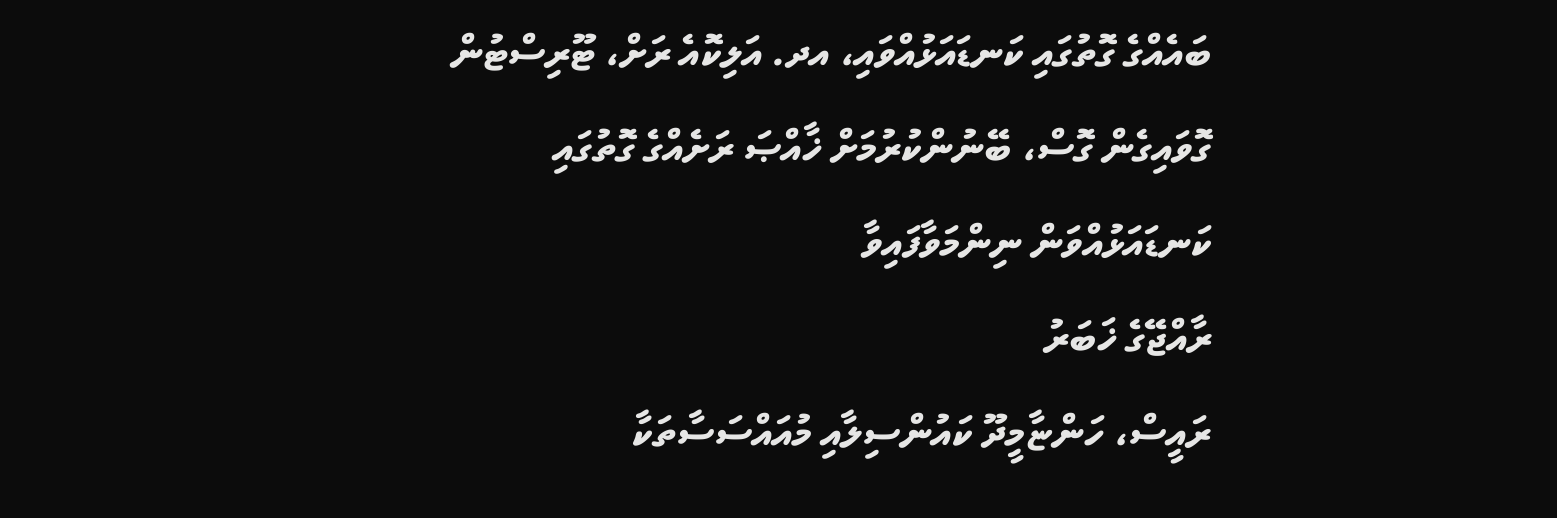ބައެއްގެ ގޮތުގައި ކަނޑައަޅުއްވައި، އދ. އަލިކޮއެ ރަށް، ޓޫރިސްޓުން ގޮވައިގެން ގޮސް، ބޭނުންކުރުމަށް ޚާއްޞަ ރަށެއްގެ ގޮތުގައި ކަނޑައަޅުއްވަން ނިންމަވާފައިވާ
ރާއްޖޭގެ ޚަބަރު
ރައީސް، ހަންޏާމީދޫ ކައުންސިލާއި މުއައްސަސާތަކާ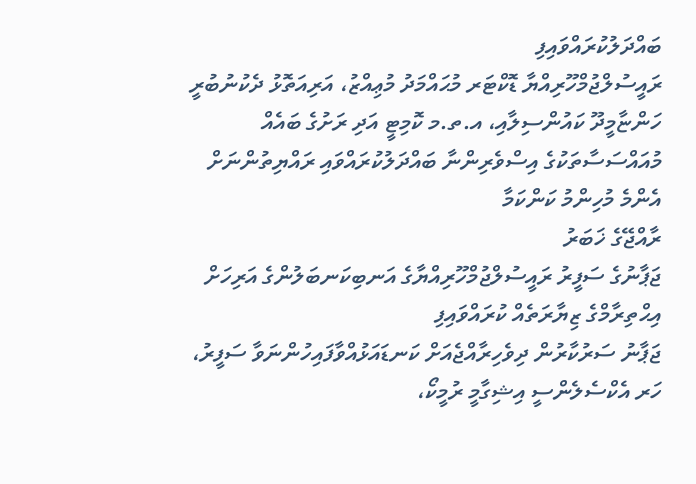ބައްދަލުކުރައްވައިފި
ރައީސުލްޖުމްހޫރިއްޔާ ޑޮކްޓަރ މުޙައްމަދު މުޢިއްޒު، އަރިއަތޮޅު ދެކުނުބުރީ ހަންޏާމީދޫ ކައުންސިލާއި، އ.ތ.މ ކޮމިޓީ އަދި ރަށުގެ ބައެއް މުއައްސަސާތަކުގެ އިސްވެރިންނާ ބައްދަލުކުރައްވައި ރައްޔިތުންނަށް އެންމެ މުހިންމު ކަންކަމާ
ރާއްޖޭގެ ޚަބަރު
ޖަޕާނުގެ ސަފީރު ރައީސުލްޖުމްހޫރިއްޔާގެ އަނބިކަނބަލުންގެ އަރިހަށް އިޙްތިރާމްގެ ޒިޔާރަތެއް ކުރައްވައިފި
ޖަޕާނު ސަރުކާރުން ދިވެހިރާއްޖެއަށް ކަނޑައަޅުއްވާފައިހުންނަވާ ސަފީރު، ހަރ އެކްސެލެންސީ އިޝިގާމީ ރުމީކޯ،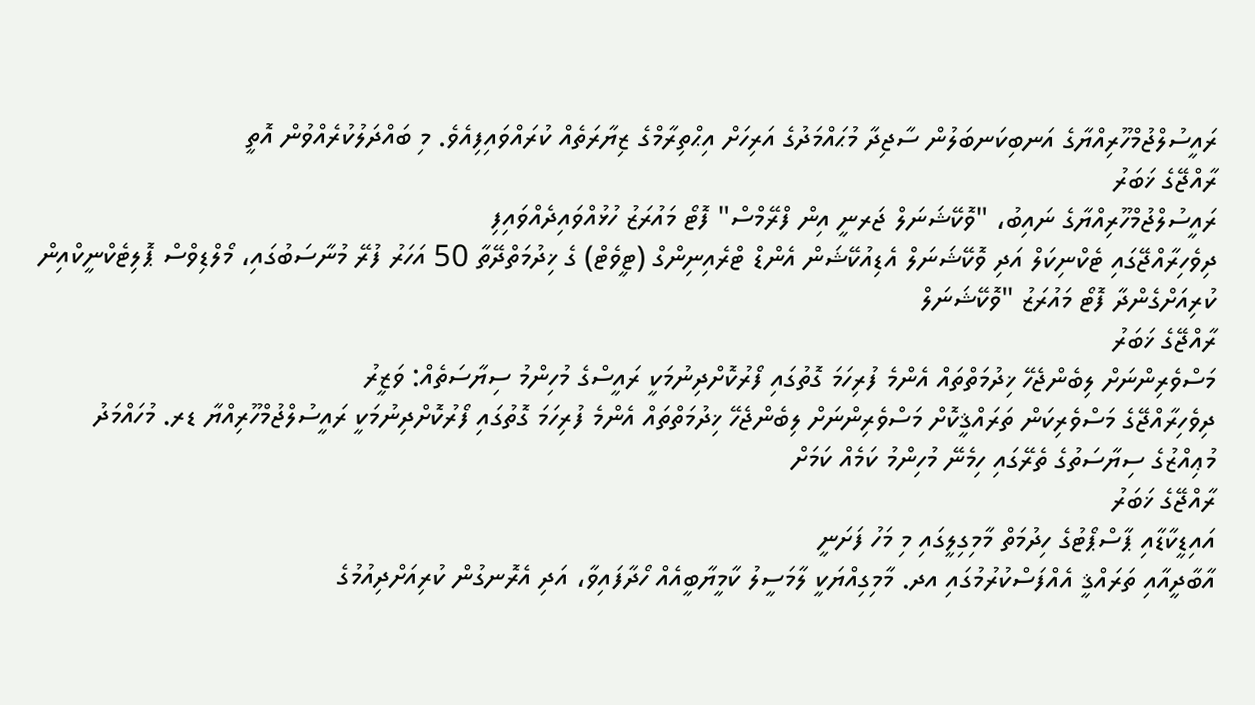ރައީސުލްޖުމްހޫރިއްޔާގެ އަނބިކަނބަލުން ސާޖިދާ މުޙައްމަދުގެ އަރިހަށް އިޙްތިރާމްގެ ޒިޔާރަތެއް ކުރައްވައިފިއެވެ. މި ބައްދަލުކުރެއްވުން އޮތީ
ރާއްޖޭގެ ޚަބަރު
ރައީސުލްޖުމްހޫރިއްޔާގެ ނައިބު، "ވޮކޭޝަނަލް ޖަރނީ އިން ފްރޭމްސް" ފޮޓޯ މައުރަޒު ހުޅުއްވައިދެއްވައިފި
ދިވެހިރާއްޖޭގައި ޓެކްނިކަލް އަދި ވޮކޭޝަނަލް އެޑިއުކޭޝަން އެންޑް ޓްރެއިނިންގް (ޓީވެޓް) ގެ ޚިދުމަތްދޭތާ 50 އަހަރު ފުރޭ މުނާސަބުގައި، މޯލްޑިވްސް ޕޮލިޓެކްނީކްއިން ކުރިއަށްގެންދާ ފޮޓޯ މައުރަޒު "ވޮކޭޝަނަލް
ރާއްޖޭގެ ޚަބަރު
މަސްވެރިންނަށް ލިބެންޖެހޭ ޚިދުމަތްތައް އެންމެ ފުރިހަމަ ގޮތުގައި ފޯރުކޮށްދިނުމަކީ ރައީސްގެ މުހިންމު ސިޔާސަތެއް: ވަޒީރު
ދިވެހިރާއްޖޭގެ މަސްވެރިކަން ތަރައްޤީކޮށް މަސްވެރިންނަށް ލިބެންޖެހޭ ޚިދުމަތްތައް އެންމެ ފުރިހަމަ ގޮތުގައި ފޯރުކޮށްދިނުމަކީ ރައީސުލްޖުމްހޫރިއްޔާ ޑރ. މުހައްމަދު މުޢިއްޒުގެ ސިޔާސަތުގެ ތެރޭގައި ހިމެނޭ މުހިންމު ކަމެއް ކަމަށް
ރާއްޖޭގެ ޚަބަރު
އައިޑީކާޑާއި ޕާސްޕޯޓުގެ ހިދުމަތް މާމިގިލީގައި މި މަހު ފަށަނީ
އާބާދީއާއި ތަރައްޤީ އެއްފަސްކުރުމުގައި އދ. މާމިގިއްޔަކީ ލާމަސީލު ކާމީޔާބީއެއް ހޯދާފައިވާ، އަދި އެރޮނގުން ކުރިއަށްދިއުމުގެ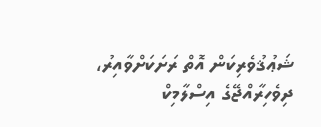ޝަޢުޤުވެރިކަން އޮތް ރަށަކަށްވާއިރު، ދިވެހިރާއްޖޭގެ އިސްލާމިކް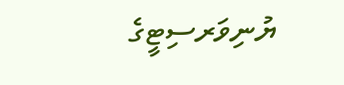ޔުނިވަރސިޓީގެ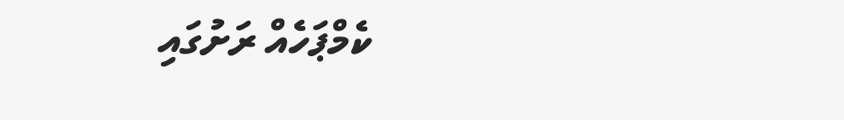ކެމްޕަހެއް ރަށުގައި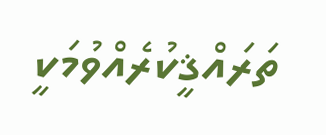ތަރައްޤީކުރެއްވުމަކީ